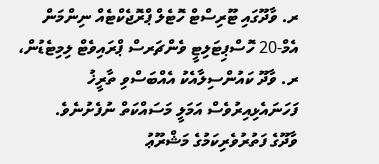ރ. ވާދޫގައި ޓޫރިސްޓް ހޮޓެލް ޕްރޮޖެކްޓެއް ނިންމަން އެމް-20 ހޮސްޕިޓަލިޓީ ވެންޗަރސް ޕްރައިވެޓް ލިމިޓެޑުން، ރ. ވާދޫ ކައުންސިލާއެކު އެއްބަސްވި ތާރީޚު ފަހަނައެޅިއިރުވެސް އަމަލީ މަސައްކަތް ނުފެށުނެވެ.
ވާދޫގެ ފަތުރުވެރިކަމުގެ މަޝްރޫޢު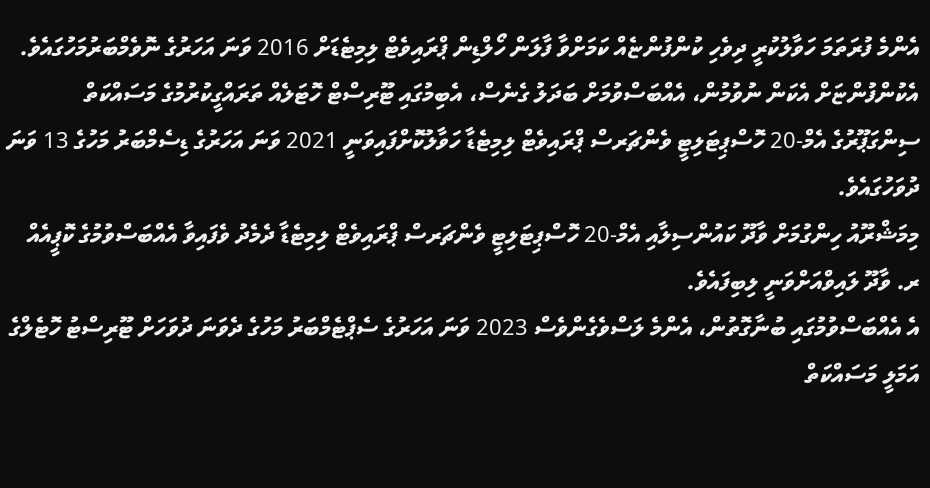އެންމެ ފުރަތަމަ ހަވާލުކުރީ ދިވެހި ކުންފުންޏެއް ކަމަށްވާ ފާލަން ހޯލްޑިން ޕްރައިވެޓް ލިމިޓެޑަށް 2016 ވަނަ އަހަރުގެ ނޮވެމްބަރުމަހުގައެވެ.
އެކުންފުންޏަށް އެކަން ނުވުމުން، އެއްބަސްވުމަށް ބަދަލު ގެނެސް، އެބިމުގައި ޓޫރިސްޓް ހޮޓަލެއް ތަރައްގީކުރުމުގެ މަސައްކަތް ސިންގަޕޫރުގެ އެމް-20 ހޮސްޕިޓަލިޓީ ވެންޗަރސް ޕްރައިވެޓް ލިމިޓެޑާ ހަވާލުކޮށްފައިވަނީ 2021 ވަނަ އަހަރުގެ ޑިސެމްބަރު މަހުގެ 13 ވަނަ ދުވަހުގައެވެ.
މިމަޝްރޫއު ހިންގުމަށް ވާދޫ ކައުންސިލާއި އެމް-20 ހޮސްޕިޓަލިޓީ ވެންޗަރސް ޕްރައިވެޓް ލިމިޓެޑާ ދެމެދު ވެފައިވާ އެއްބަސްވުމުގެ ކޮޕީއެއް ރ. ވާދޫ ލައިވްއަށްވަނީ ލިބިފައެވެ.
އެ އެއްބަސްވުމުގައި ބުނާގޮތުން، އެންމެ ލަސްވެގެންވެސް 2023 ވަނަ އަހަރުގެ ސެޕްޓެމްބަރު މަހުގެ ދެވަނަ ދުވަހަށް ޓޫރިސްޓު ހޮޓެލްގެ އަމަލީ މަސައްކަތް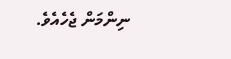ނިންމަން ޖެހެއެވެ.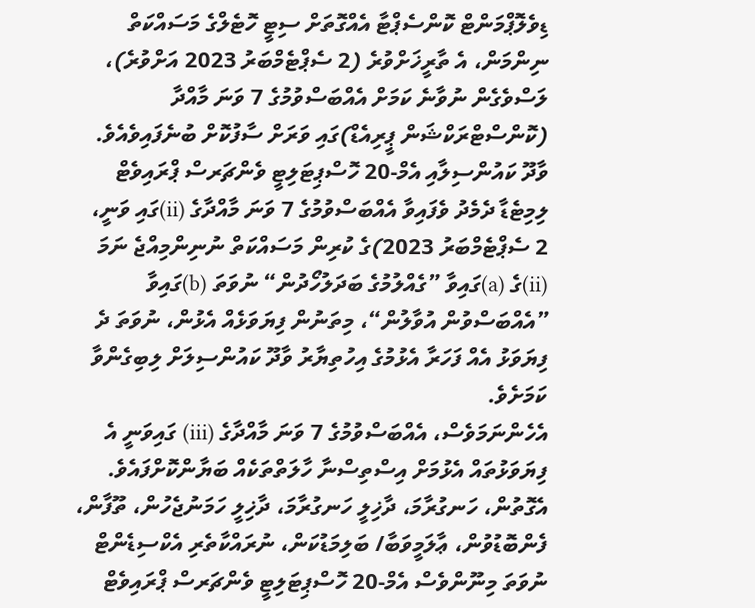ޑިވެލޮޕްމަންޓް ކޮންސެޕްޓާ އެއްގޮތަށް ސިޓީ ހޮޓެލްގެ މަސައްކަތް ނިންމަން، އެ ތާރީޚަށްވުރެ (2 ސެޕްޓެމްބަރު 2023 އަށްވުރެ)، ލަސްވެގެން ނުވާނެ ކަމަށް އެއްބަސްވުމުގެ 7 ވަނަ މާއްދާ (ކޮންސްޓްރަކްޝަން ޕީރިއެޑް)ގައި ވަރަށް ސާފުކޮށް ބުނެފައިވެއެވެ.
ވާދޫ ކައުންސިލާއި އެމް-20 ހޮސްޕިޓަލިޓީ ވެންޗަރސް ޕްރައިވެޓް ލިމިޓެޑާ ދެމެދު ވެފައިވާ އެއްބަސްވުމުގެ 7 ވަނަ މާއްދާގެ (ii)ގައި ވަނީ، 2 ސެޕްޓެމްބަރު 2023)ގެ ކުރިން މަސައްކަތް ނުނިންމިއްޖެ ނަމަ (ii)ގެ (a)ގައިވާ ”ގެއްލުމުގެ ބަދަލުހޯދުން“ ނުވަތަ (b)ގައިވާ ”އެއްބަސްވުން އުވާލުން“، މިތަނުން ފިޔަވަޅެއް އެޅުން، ނުވަތަ ދެ ފިޔަވަޅު އެއް ފަހަރާ އެޅުމުގެ އިހުތިޔާރު ވާދޫ ކައުންސިލަށް ލިބިގެންވާ ކަމަށެވެ.
އެހެންނަމަވެސް، އެއްބަސްވުމުގެ 7 ވަނަ މާއްދާގެ (iii) ގައިވަނީ އެ ފިޔަވަޅުތައް އެޅުމަށް އިސްތިސްނާ ހާލަތްތަކެއް ބަޔާންކޮށްފައެވެ.
އެގޮތުން، ހަނގުރާމަ، ދާޚިލީ ހަނގުރާމަ، ދާޚިލީ ހަމަނުޖެހުން، ތޫފާން، ފެންބޮޑުވުން، ޢާލަމީވަބާ/ ބަލިމަޑުކަން، ނުރައްކާތެރި އެކްސިޑެންޓް ނުވަތަ މިނޫންވެސް އެމް-20 ހޮސްޕިޓަލިޓީ ވެންޗަރސް ޕްރައިވެޓް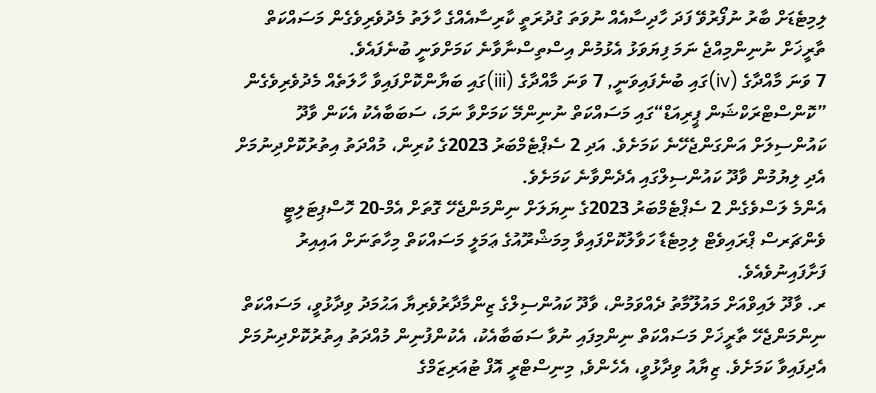ލިމިޓެޑަށް ބާރު ނުފޯރުވޭ ފަދަ ހާދިސާއެއް ނުވަތަ ގުދުރަތީ ކާރިސާއެއްގެ ހާލަތު މެދުވެރިވެގެން މަސައްކަތް ތާރީޚަށް ނުނިންމިއްޖެ ނަމަ ފިޔަވަޅު އެޅުމުން އިސްތިސްނާވާނެ ކަމަށްވަނީ ބުނެފައެވެ.
7 ވަނަ މާއްދާގެ (iv)ގައި ބުނެފައިވަނީ, 7 ވަނަ މާއްދާގެ (iii)ގައި ބަޔާންކޮށްފައިވާ ހާލަތެއް މެދުވެރިވެގެން ”ކޮންސްޓްރަކްޝަން ޕީރިއަޑް“ގައި މަސައްކަތް ނުނިންމޭ ކަމަށްވާ ނަމަ، ސަބަބާއެކު އެކަން ވާދޫ ކައުންސިލަށް އަންގަންޖެހޭނެ ކަމަށެވެ. އަދި 2 ސެޕްޓެމްބަރު 2023ގެ ކުރިން، މުއްދަތު އިތުރުކޮށްދިނުމަށް އެދި ލިޔުމުން ވާދޫ ކައުންސިލްގައި އެދެންވާނެ ކަމަށެވެ.
އެންމެ ލަސްވެގެން 2 ސެޕްޓެމްބަރު 2023ގެ ނިޔަލަށް ނިންމަންޖެހޭ ގޮތަށް އެމް-20 ހޮސްޕިޓަލިޓީ ވެންޗަރސް ޕްރައިވެޓް ލިމިޓެޑާ ހަވާލުކޮށްފައިވާ މިމަޝްރޫއުގެ ޢަމަލީ މަސައްކަތް މިހާތަނަށް އައިއިރު ފަށާފައިނުވެއެވެ.
ރ. ވާދޫ ލައިވްއަށް މައުލޫމާތު ދެއްވަމުން، ވާދޫ ކައުންސިލްގެ ޒިންމާދާރުވެރިޔާ އަޙުމަދު ވިދާޅުވީ، މަސައްކަތް ނިންމަންޖެހޭ ތާރީޚަށް މަސައްކަތް ނިންމިފައި ނުވާ ސަބަބާއެކު، އެކުންފުނިން މުއްދަތު އިތުރުކޮށްދިނުމަށް އެދިފައިވާ ކަމަށެވެ. ޒިޔާއު ވިދާޅުވީ، އެހެންވެ, މިނިސްޓްރީ އޮފް ޓުއަރިޒަމްގެ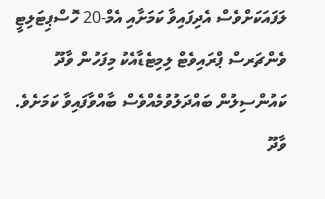ލަފައަކަށްވެސް އެދިފައިވާ ކަމަށާއި އެމް-20 ހޮސްޕިޓަލިޓީ ވެންޗަރސް ޕްރައިވެޓް ލިމިޓެޑާއެކު މިފަހުން ވާދޫ ކައުންސިލުން ބައްދަލުވުމެއްވެސް ބާއްވާފައިވާ ކަމަށެވެ.
ވާދޫ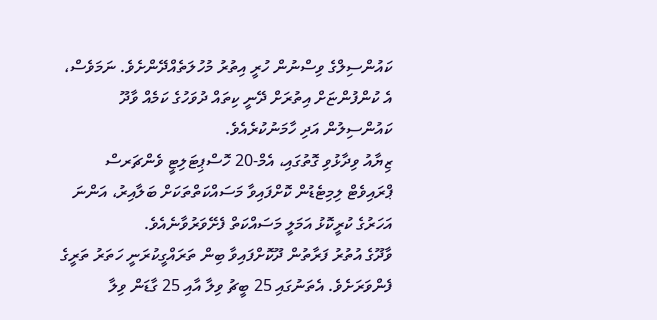ކައުންސިލްގެ ވިސްނުން ހުރީ އިތުރު މުހުލަތެއްދޭންށެވެ. ނަމަވެސް، އެ ކުންފުންޏަށް އިތުރަށް ދޭނީ ކިތައް ދުވަހުގެ ކަމެއް ވާދޫ ކައުންސިލުން އަދި ހާމަނުކުރެއެވެ.
ޒިޔާއު ވިދާޅުވި ގޮތުގައި، އެމް-20 ހޮސްޕިޓަލިޓީ ވެންޗަރސް ޕްރައިވެޓް ލިމިޓެޑުން ކޮށްފައިވާ މަސައްކަތްތަކަށް ބަލާއިރު، އަންނަ އަހަރުގެ ކުރީކޮޅު އަމަލީ މަސައްކަތް ފެށޭވަރުވާނެއެވެ.
ވާދޫގެ އުތުރު ފަރާތުން ދޫކޮށްފައިވާ ބިން ތަރައްގީކުރަނީ ހަތަރު ތަރީގެ ފެންވަރަށެވެ. އެތަނުގައި 25 ބީޗު ވިލާ އާއި 25 ގާޑަން ވިލާ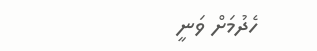ހެދުމަށް ވަނީ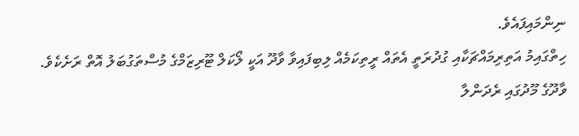ނިންމައިފައެވެ.
ހިތްގައިމު އަތިރިމައްޗަކާއި ގުދުރަތީ އެތައް ރީތިކަމެއް ލިބިފައިވާ ވާދޫ އަކީ ލޯކަލް ޓޫރިޒަމްގެ މުސްތަގުބަލު އޮތް ރަށެކެވެ. ވާދޫގެ މޫދުގައި ރެދަންލާ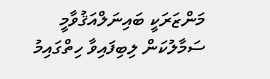މަންޒަރަކީ ބައިނަލްއަޤުވާމީ ސަމާލުކަން ލިބިފައިވާ ހިތްގައިމު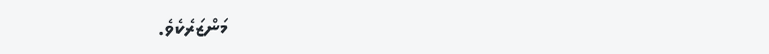މަންޒަރެކެވެ.